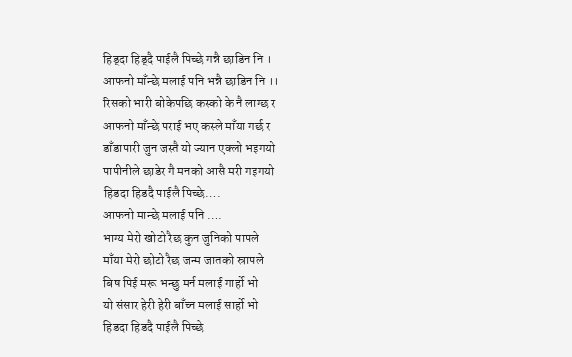हिड्दा हिड्दै पाईलै पिच्छे गन्नै छाडिन नि ।
आफनो माँन्छे मलाई पनि भन्नै छाडिन नि ।।
रिसको भारी बोकेपछि कस्को के नै लाग्छ र
आफनो माँन्छे पराई भए कस्ले माँया गर्छ र
डाँडापारी जुन जस्तै यो ज्यान एक्लो भइगयो
पापीनीले छाडेर गै मनको आसै मरी गइगयो
हिडदा हिडदै पाईलै पिच्छे….
आफनो मान्छे मलाई पनि ….
भाग्य मेरो खोटो रैछ कुन जुनिको पापले
माँया मेरो छोटो रैछ जन्म जातको स्रापले
बिष पिई मरू भन्छु मर्न मलाई गार्हो भो
यो संसार हेरी हेरी बाँच्न मलाई सार्हो भो
हिडदा हिडदै पाईलै पिच्छे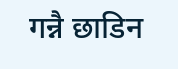गन्नै छाडिन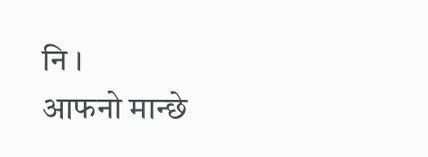नि ।
आफनो मान्छे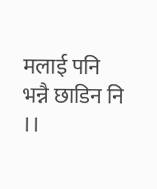मलाई पनि भन्नै छाडिन नि ।।